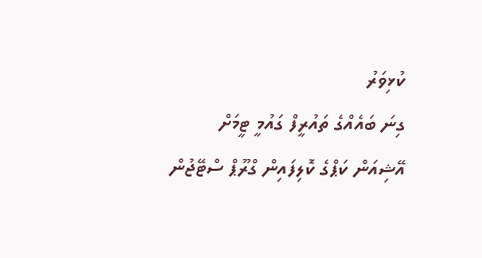ކުޅިވަރު
ގިނަ ބައެއްގެ ތައުރީފް ގައުމީ ޓީމަށް
އޭޝިއަން ކަޕްގެ ކޮލިފައިން ގްރޫޕް ސްޓޭޖުން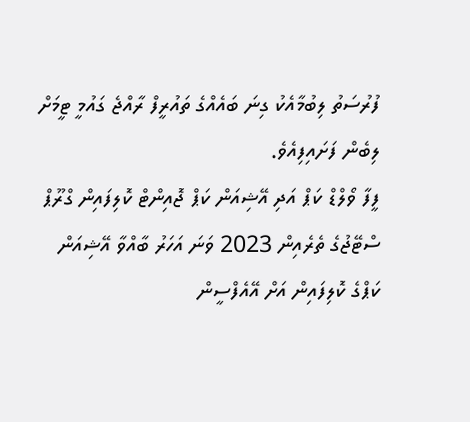ފުރުސަތު ލިބުމާއެކު ގިނަ ބައެއްގެ ތައުރީފް ރާއްޖެ ގައުމީ ޓީމަށް ލިބެން ފަށައިފިއެވެ.
ފީފާ ވޯލްޑް ކަޕް އަދި އޭޝިއަން ކަޕް ޖޮއިންޓް ކޮލިފައިން ގްރޫޕް ސްޓޭޖުގެ ތެރެއިން 2023 ވަނަ އަހަރު ބާއްވާ އޭޝިއަން ކަޕްގެ ކޮލިފައިން އަށް އޭއެފްސީން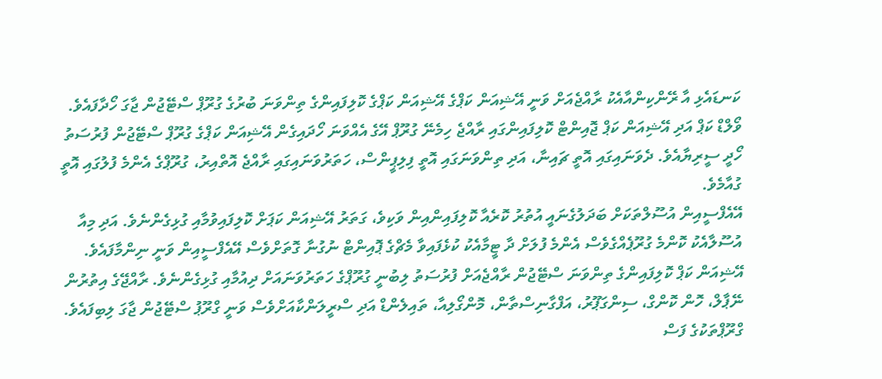ކަނޑައެޅި އާ ރޭންކިންއާއެކު ރާއްޖެއަށް ވަނީ އޭޝިއަން ކަޕްގެ އޭޝިއަން ކަޕްގެ ކޮލިފައިންގެ ތިންވަނަ ބުރުގެ ގުރޫޕް ސްޓޭޖުން ޖާގަ ހޯދާފައެވެ. ވޯލްޑް ކަޕް އަދި އޭޝިއަން ކަޕް ޖޮއިންޓް ކޮލިފައިންގައި ރާއްޖެ ހިމެނޭ ގުރޫޕް އޭގެ އެއްވަނަ ހޯދައިގެން އޭޝިއަން ކަޕްގެ ގުރޫޕް ސްޓޭޖުން ފުރުސަތު ހޯދީ ސީރިޔާއެވެ. ދެވަނައިގައި އޮތީ ޗައިނާ، އަދި ތިންވަނަގައި އޮތީ ފިލިޕީންސް، ހަތަރުވަނައިގައި ރާއްޖެ އޮތްއިރު، ގުރޫޕްގެ އެންމެ ފުލުގައި އޮތީ ގުއާމެވެ.
އޭއެފްސީއިން އުސޫލްތަކަށް ބަދަލުގެނައީ އުތުރު ކޮރެއާ ކޮލިފައިންއިން ވަކިވެ، ގަތަރު އޭޝިއަން ކަޕަށް ކޮލިފައިވުމާއި ގުޅިގެންނެވެ. އަދި މިއާ އުސޫލާއެކު ކޮންމެ ގުރޫޕެއްގެވެސް އެންމެ ފުލަށް ދާ ޓީމާއެކު ކުޅެފައިވާ މެޗްގެ ޕޮއިންޓް ނުގުނާ ގޮތަށްވެސް އޭއެފްސީއިން ވަނީ ނިންމާފައެވެ. އޭޝިއަން ކަޕް ކޮލިފައިންގެ ތިންވަނަ ސްޓޭޖުން ރާއްޖެއަށް ފުރުސަތު ލިބުނީ ގުރޫޕްގެ ހަތަރުވަނައަށް ދިއުމާއި ގުޅިގެންނެވެ. ރާއްޖޭގެ އިތުރުން ނޭޕާލް، ހޮން ކޮންގް، ސިންގަޕޫރު، އަފްގާނިސްތާން، މޮންގޯލިއާ، ތައިލެންޑް އަދި ސްރީލަންކާއަށްވެސް ވަނީ ގްރޫޕު ސްޓޭޖުން ޖާގަ ލިބިފައެވެ. ގްރޫޕްތަކުގެ ފަސް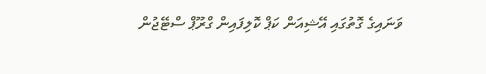ވަނައިގެ ގޮތުގައި އޭޝިއަން ކަޕް ކޮލިފައިން ގްރޫޕް ސްޓޭޖުން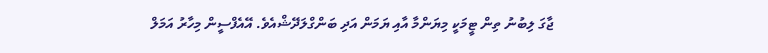ޖާގަ ލިބުނު ތިން ޓީމަކީ މިޔަންމާ އާއި ޔަމަން އަދި ބަންގްލަދޭޝްއެވެ. އޭއެފްސީން މިހާރު އަމަލް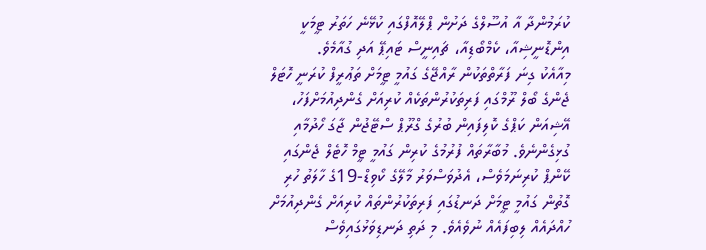ކުރަމުންދާ އާ އުސޫލްގެ ދަށުން ޕްލޭއޮފްގައި ކުޅޭނެ ހަތަރު ޓީމަކީ އިންޑޮނީޝިއާ، ކެމްބޯޑިއާ، ޗައިނީސް ޓައިޕޭ އަދި ގުއާމެވެ.
މިއާއެކު ގިނަ ފަރާތްތަކުން ރާއްޖޭގެ ގައުމީ ޓީމަށް ތަޢުރީފް ކުރަނީ ހޮޓަލް ޖެންގެ ބޯލް ރޫމްގައި ފަރިތަކުރުންތަކެއް ކުރިއަށް ގެންދިއުމަށްފަހު، އޭޝިއަން ކަޕްގެ ކޮލިފައިން ބުރުގެ ގްރޫޕް ސްޓޭޖުން ޖާގަ ހޯދުމާއި ގުޅިގެންނެވެ. މުބާރާތައް ފުރުމުގެ ކުރިން ގައުމީ ޓީމް ހޮޓެލް ޖެންގައި ކޭންޕް ކުރިނަމަވެސް، އެދުވަސްވަރު މާލޭގެ ކޯވިޑް-19ގެ ހާލަތު ހުރި ގޮތުން ގައުމީ ޓީމަށް ދަނޑުގައި ފަރިތަކުރުންތައް ކުރިއަށް ގެންދިއުމަށް ހުއްދައެއް ލިބިފައެއް ނުވެއެވެ. މި ދަތި ދަނޑިވަޅުގައިވެސް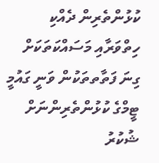ކުޅުންތެރިން ދެއްކި ހިތްވަރާއި މަސައްކަތަކަށް ގިނަ ފަތާތތަކުން ވަނީ ގައުމީ ޓީމްގެ ކުޅުންތެރިންނަށް ޝުކުރު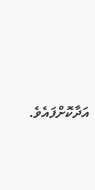އަދާކޮށްފައެވެ.